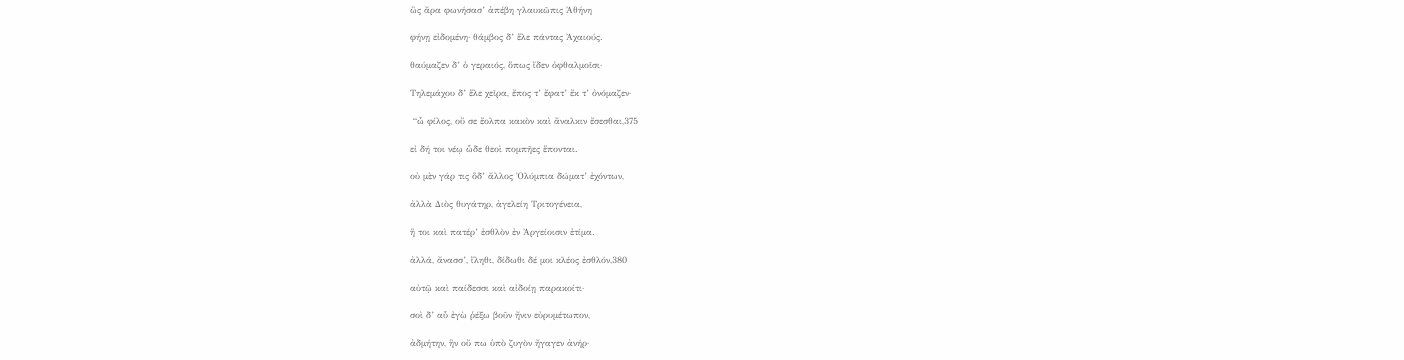ὣς ἄρα φωνήσασ’ ἀπέβη γλαυκῶπις Ἀθήνη

φήνῃ εἰδομένη· θάμβος δ’ ἕλε πάντας Ἀχαιούς.

θαύμαζεν δ’ ὁ γεραιός, ὅπως ἴδεν ὀφθαλμοῖσι·

Τηλεμάχου δ’ ἕλε χεῖρα, ἔπος τ’ ἔφατ’ ἔκ τ’ ὀνόμαζεν·

 “ὦ φίλος, οὔ σε ἔολπα κακὸν καὶ ἄναλκιν ἔσεσθαι,375

εἰ δή τοι νέῳ ὧδε θεοὶ πομπῆες ἕπονται.

οὐ μὲν γάρ τις ὅδ’ ἄλλος Ὀλύμπια δώματ’ ἐχόντων,

ἀλλὰ Διὸς θυγάτηρ, ἀγελείη Τριτογένεια,

ἥ τοι καὶ πατέρ’ ἐσθλὸν ἐν Ἀργείοισιν ἐτίμα.

ἀλλά, ἄνασσ’, ἵληθι, δίδωθι δέ μοι κλέος ἐσθλόν,380

αὐτῷ καὶ παίδεσσι καὶ αἰδοίῃ παρακοίτι·

σοὶ δ’ αὖ ἐγὼ ῥέξω βοῦν ἤνιν εὐρυμέτωπον,

ἀδμήτην, ἣν οὔ πω ὑπὸ ζυγὸν ἤγαγεν ἀνήρ·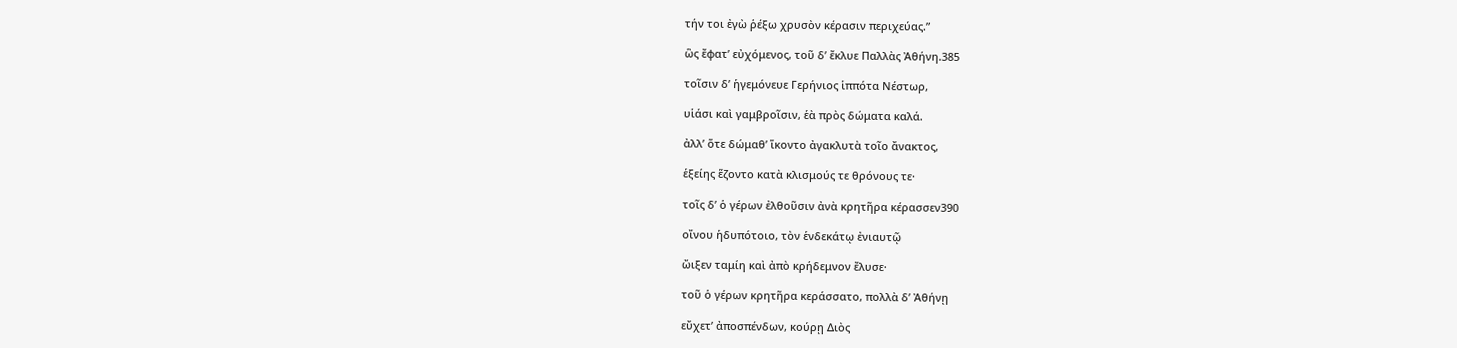τήν τοι ἐγὼ ῥέξω χρυσὸν κέρασιν περιχεύας.”

ὣς ἔφατʼ εὐχόμενος, τοῦ δʼ ἔκλυε Παλλὰς Ἀθήνη.385

τοῖσιν δʼ ἡγεμόνευε Γερήνιος ἱππότα Νέστωρ,

υἱάσι καὶ γαμβροῖσιν, ἑὰ πρὸς δώματα καλά.

ἀλλʼ ὅτε δώμαθʼ ἵκοντο ἀγακλυτὰ τοῖο ἄνακτος,

ἑξείης ἕζοντο κατὰ κλισμούς τε θρόνους τε·

τοῖς δʼ ὁ γέρων ἐλθοῦσιν ἀνὰ κρητῆρα κέρασσεν390

οἴνου ἡδυπότοιο, τὸν ἑνδεκάτῳ ἐνιαυτῷ

ὤιξεν ταμίη καὶ ἀπὸ κρήδεμνον ἔλυσε·

τοῦ ὁ γέρων κρητῆρα κεράσσατο, πολλὰ δʼ Ἀθήνῃ

εὔχετʼ ἀποσπένδων, κούρῃ Διὸς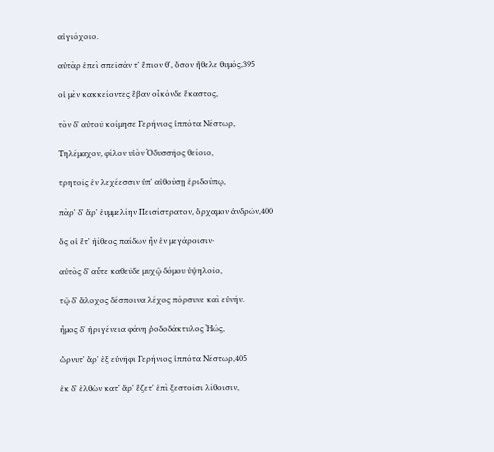αἰγιόχοιο.

αὐτὰρ ἐπεὶ σπεῖσάν τʼ ἔπιον θʼ, ὅσον ἤθελε θυμός,395

οἱ μὲν κακκείοντες ἔβαν οἶκόνδε ἕκαστος,

τὸν δʼ αὐτοῦ κοίμησε Γερήνιος ἱππότα Νέστωρ,

Τηλέμαχον, φίλον υἱὸν Ὀδυσσῆος θείοιο,

τρητοῖς ἐν λεχέεσσιν ὑπʼ αἰθούσῃ ἐριδούπῳ,

πὰρʼ δʼ ἄρʼ ἐυμμελίην Πεισίστρατον, ὄρχαμον ἀνδρῶν,400

ὅς οἱ ἔτʼ ἠίθεος παίδων ἦν ἐν μεγάροισιν·

αὐτὸς δʼ αὖτε καθεῦδε μυχῷ δόμου ὑψηλοῖο,

τῷ δʼ ἄλοχος δέσποινα λέχος πόρσυνε καὶ εὐνήν.

ἦμος δʼ ἠριγένεια φάνη ῥοδοδάκτυλος Ἠώς,

ὤρνυτʼ ἄρʼ ἐξ εὐνῆφι Γερήνιος ἱππότα Νέστωρ,405

ἐκ δʼ ἐλθὼν κατʼ ἄρʼ ἕζετʼ ἐπὶ ξεστοῖσι λίθοισιν,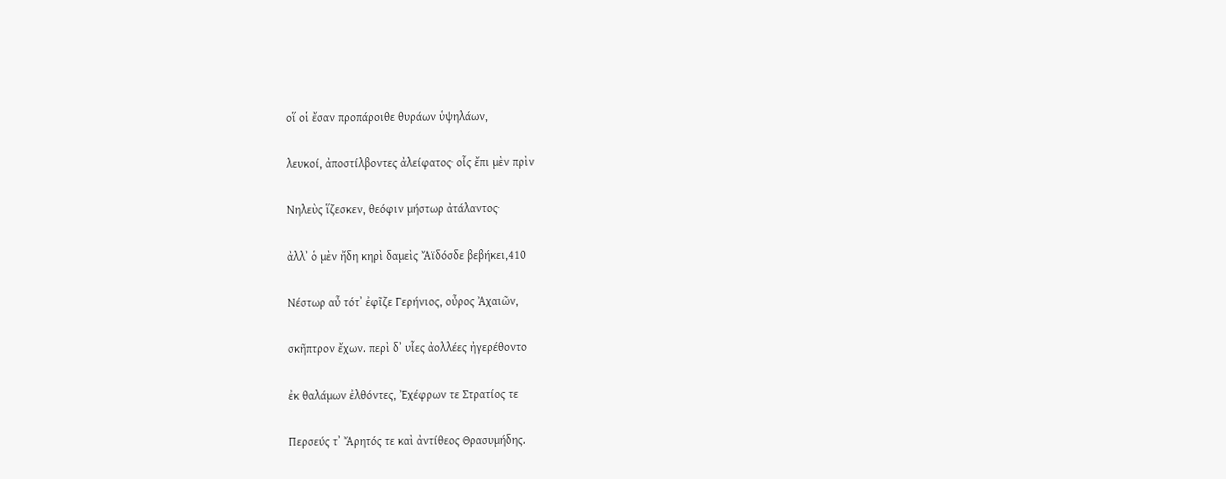οἵ οἱ ἔσαν προπάροιθε θυράων ὑψηλάων,

λευκοί, ἀποστίλβοντες ἀλείφατος· οἷς ἔπι μὲν πρὶν

Νηλεὺς ἵζεσκεν, θεόφιν μήστωρ ἀτάλαντος·

ἀλλʼ ὁ μὲν ἤδη κηρὶ δαμεὶς Ἄϊδόσδε βεβήκει,410

Νέστωρ αὖ τότʼ ἐφῖζε Γερήνιος, οὖρος Ἀχαιῶν,

σκῆπτρον ἔχων. περὶ δʼ υἷες ἀολλέες ἠγερέθοντο

ἐκ θαλάμων ἐλθόντες, Ἐχέφρων τε Στρατίος τε

Περσεύς τʼ Ἄρητός τε καὶ ἀντίθεος Θρασυμήδης.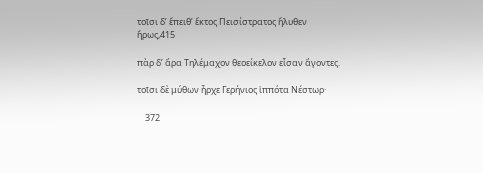τοῖσι δʼ ἔπειθʼ ἕκτος Πεισίστρατος ἤλυθεν ἥρως,415

πὰρ δʼ ἄρα Τηλέμαχον θεοείκελον εἷσαν ἄγοντες.

τοῖσι δὲ μύθων ἦρχε Γερήνιος ἱππότα Νέστωρ·

    372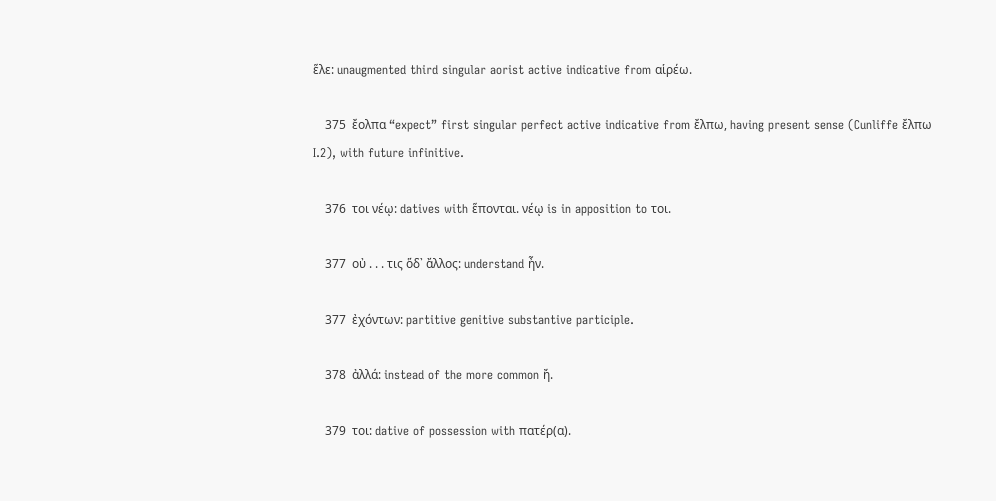ἕλε: unaugmented third singular aorist active indicative from αἱρέω.

    375  ἔολπα “expect” first singular perfect active indicative from ἔλπω, having present sense (Cunliffe ἔλπω I.2), with future infinitive.

    376  τοι νέῳ: datives with ἕπονται. νέῳ is in apposition to τοι.

    377  οὐ . . . τις ὅδ᾽ ἄλλος: understand ἦν.

    377  ἐχόντων: partitive genitive substantive participle.

    378  ἀλλά: instead of the more common ἤ.

    379  τοι: dative of possession with πατέρ(α).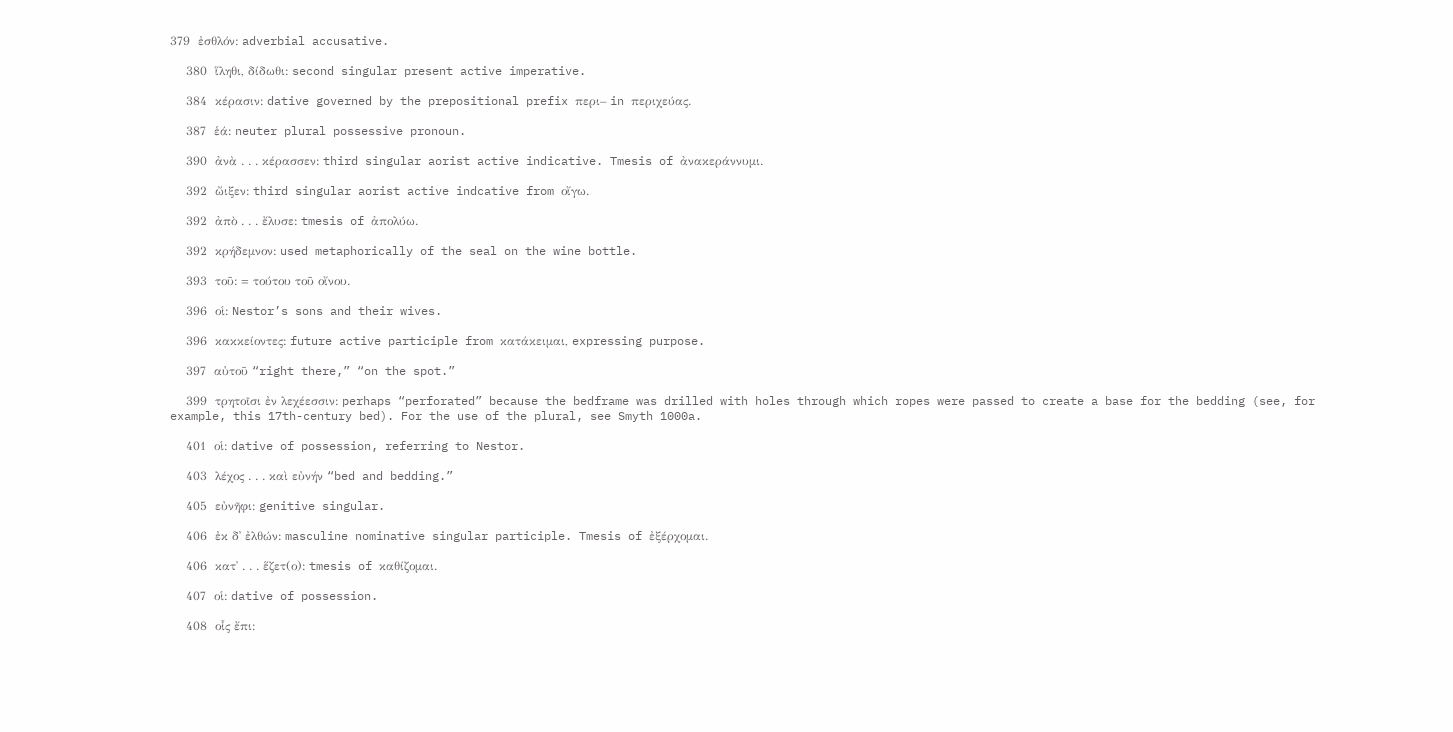379  ἐσθλόν: adverbial accusative.

    380  ἵληθι, δίδωθι: second singular present active imperative.

    384  κέρασιν: dative governed by the prepositional prefix περι– in περιχεύας.

    387  ἑά: neuter plural possessive pronoun.

    390  ἀνὰ . . . κέρασσεν: third singular aorist active indicative. Tmesis of ἀνακεράννυμι.

    392  ὤιξεν: third singular aorist active indcative from οἴγω.

    392  ἀπὸ . . . ἔλυσε: tmesis of ἀπολύω.

    392  κρήδεμνον: used metaphorically of the seal on the wine bottle.

    393  τοῦ: = τούτου τοῦ οἴνου.

    396  οἱ: Nestor’s sons and their wives.

    396  κακκείοντες: future active participle from κατάκειμαι, expressing purpose.

    397  αὐτοῦ “right there,” “on the spot.”

    399  τρητοῖσι ἐν λεχέεσσιν: perhaps “perforated” because the bedframe was drilled with holes through which ropes were passed to create a base for the bedding (see, for example, this 17th-century bed). For the use of the plural, see Smyth 1000a.

    401  οἱ: dative of possession, referring to Nestor.

    403  λέχος . . . καὶ εὐνήν “bed and bedding.”

    405  εὐνῆφι: genitive singular.

    406  ἐκ δ᾽ ἐλθών: masculine nominative singular participle. Tmesis of ἐξέρχομαι.

    406  κατ᾽ . . . ἕζετ(ο): tmesis of καθίζομαι.

    407  οἱ: dative of possession.

    408  οἷς ἔπι: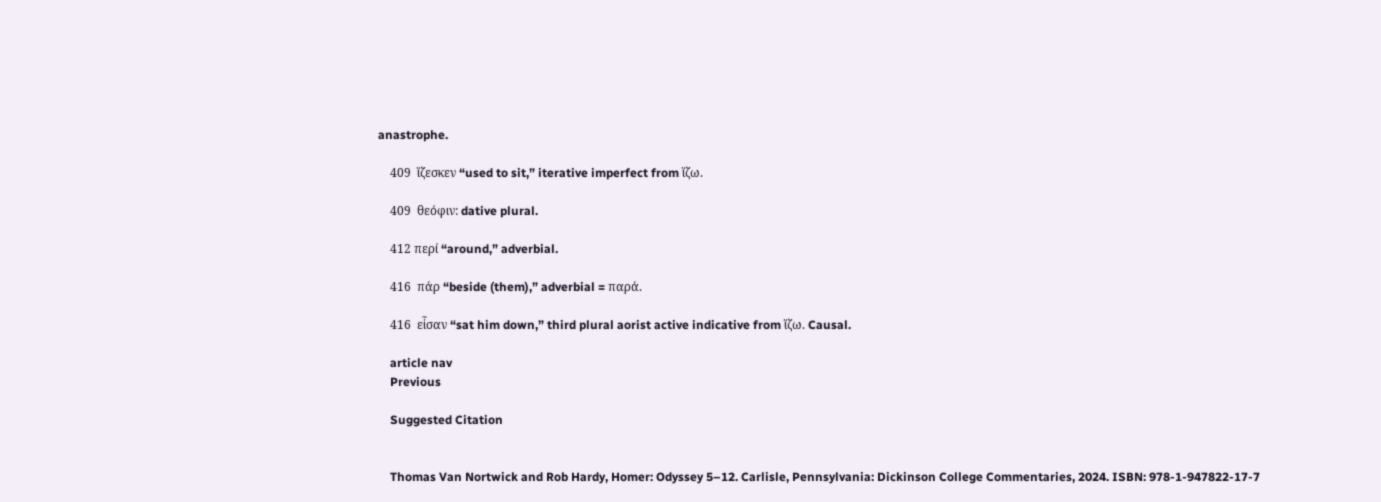anastrophe.

    409  ἵζεσκεν “used to sit,” iterative imperfect from ἵζω.

    409  θεόφιν: dative plural.

    412 περί “around,” adverbial.

    416  πάρ “beside (them),” adverbial = παρά.

    416  εἷσαν “sat him down,” third plural aorist active indicative from ἵζω. Causal.

    article nav
    Previous

    Suggested Citation


    Thomas Van Nortwick and Rob Hardy, Homer: Odyssey 5–12. Carlisle, Pennsylvania: Dickinson College Commentaries, 2024. ISBN: 978-1-947822-17-7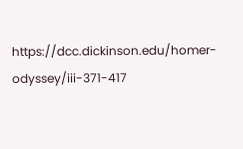https://dcc.dickinson.edu/homer-odyssey/iii-371-417